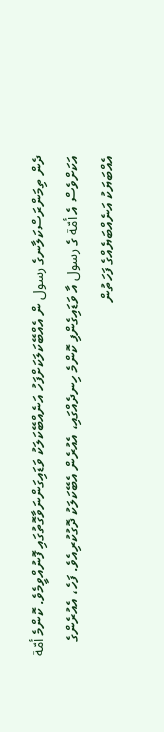ދެން ތިމަންރަސްކަލާނގެ رسول ން އެއްބޭކަލަކަށްފަހު އަނެއްބޭކަލަކު ވަޑައިގަންނަވާގޮތުގައި ފޮނުއްވީމެވެ. ކޮންމެ أمّة އަކަށްވެސް އެ أمّة ގެ رسول އާ ވަޑައިގެންފި ކޮންމެ ހިނދެއްގައި، އެއުރެން އެބޭކަލަކު ދޮގުކުރިއެވެ. ފަހެ، އެއުރެންގެ އެއްބަޔަކު އަނެއްބަޔެއްގެ ފަހަތުން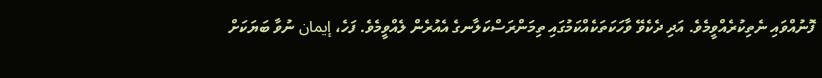ފޮނުއްވައި ނެތިކުރެއްވީމެވެ. އަދި ދެކެވޭ ވާހަކަތަކެއްކަމުގައި ތިމަންރަސްކަލާނގެ އެއުރެން ލެއްވީމެވެ. ފަހެ، إيمان ނުވާ ބަޔަކަށް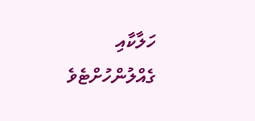ހަލާކާއި ގެއްލުންހުށްޓެވެ